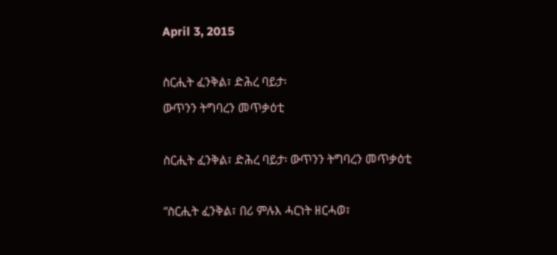April 3, 2015

ስርሒት ፈንቅል፣ ድሕረ ባይታ፡
ውጥንን ትግባረን መጥቃዕቲ

ስርሒት ፈንቅል፣ ድሕረ ባይታ፡ ውጥንን ትግባረን መጥቃዕቲ

“ስርሒት ፈንቅል፣ በሪ ምሉእ ሓርነት ዘርሓወ፣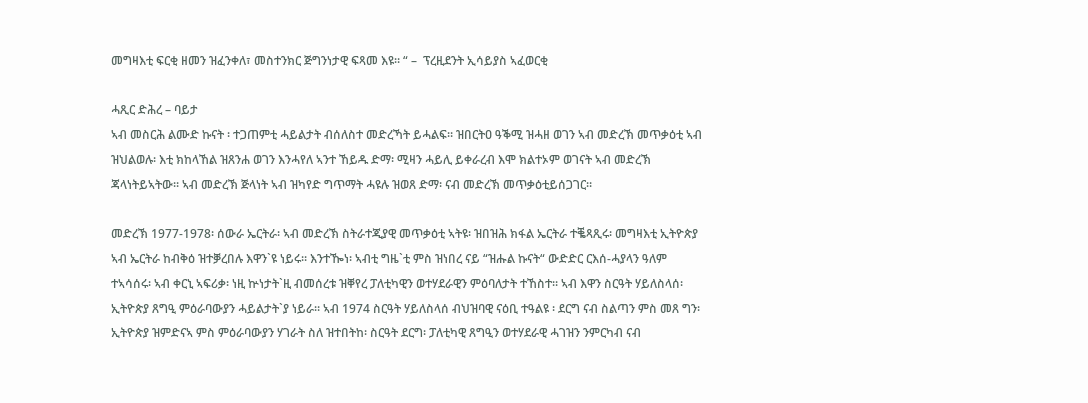መግዛእቲ ፍርቂ ዘመን ዝፈንቀለ፣ መስተንክር ጅግንነታዊ ፍጻመ እዩ። “ –  ፕረዚደንት ኢሳይያስ ኣፈወርቂ

ሓጺር ድሕረ – ባይታ
ኣብ መስርሕ ልሙድ ኩናት ፡ ተጋጠምቲ ሓይልታት ብሰለስተ መድረኻት ይሓልፍ። ዝበርትዐ ዓቕሚ ዝሓዘ ወገን ኣብ መድረኽ መጥቃዕቲ ኣብ ዝህልወሉ፡ እቲ ክከላኸል ዝጸንሐ ወገን እንሓየለ ኣንተ ኸይዱ ድማ፡ ሚዛን ሓይሊ ይቀራረብ እሞ ክልተኦም ወገናት ኣብ መድረኽ ጃላነትይኣትው። ኣብ መድረኽ ጅላነት ኣብ ዝካየድ ግጥማት ሓዩሉ ዝወጸ ድማ፡ ናብ መድረኽ መጥቃዕቲይሰጋገር።

መድረኽ 1977-1978፡ ሰውራ ኤርትራ፡ ኣብ መድረኽ ስትራተጂያዊ መጥቃዕቲ ኣትዩ፡ ዝበዝሕ ክፋል ኤርትራ ተቘጻጺሩ፡ መግዛእቲ ኢትዮጵያ ኣብ ኤርትራ ከብቅዕ ዝተቓረበሉ እዋን`ዩ ነይሩ። እንተዀነ፡ ኣብቲ ግዜ`ቲ ምስ ዝነበረ ናይ “ዝሑል ኩናት“ ውድድር ርእሰ-ሓያላን ዓለም ተኣሳሰሩ፡ ኣብ ቀርኒ ኣፍሪቃ፡ ነዚ ኵነታት`ዚ ብመሰረቱ ዝቐየረ ፓለቲካዊን ወተሃደራዊን ምዕባለታት ተኸስተ። ኣብ እዋን ስርዓት ሃይለስላሰ፡ ኢትዮጵያ ጸግዒ ምዕራባውያን ሓይልታት`ያ ነይራ። ኣብ 1974 ስርዓት ሃይለስላሰ ብህዝባዊ ናዕቢ ተዓልዩ ፡ ደርግ ናብ ስልጣን ምስ መጸ ግን፡ ኢትዮጵያ ዝምድናኣ ምስ ምዕራባውያን ሃገራት ስለ ዝተበትከ፡ ስርዓት ደርግ፡ ፓለቲካዊ ጸግዒን ወተሃደራዊ ሓገዝን ንምርካብ ናብ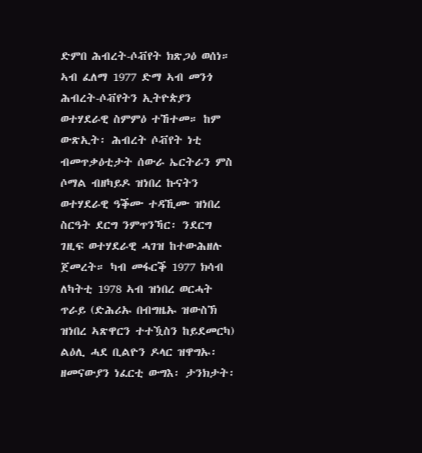ድምበ ሕብረት-ሶቭየት ክጽጋዕ ወሰነ። ኣብ ፈለማ 1977 ድማ ኣብ መንጎ ሕብረት-ሶቭየትን ኢትዮጵያን ወተሃደራዊ ስምምዕ ተኸተመ። ከም ውጽኢት፡ ሕብረት ሶቭየት ነቲ ብመጥቃዕቲታት ሰውራ ኤርትራን ምስ ሶማል ብዘካይዶ ዝነበረ ኩናትን ወተሃደራዊ ዓቕሙ ተዳኺሙ ዝነበረ ስርዓት ደርግ ንምጥንኻር፡ ንደርግ ገዚፍ ወተሃደራዊ ሓገዝ ከተውሕዘሉ ጀመረት። ካብ መፋርቕ 1977 ክሳብ ለካትቲ 1978 ኣብ ዝነበረ ወርሓት ጥራይ (ድሕሪኡ በብግዜኡ ዝውስኽ ዝነበረ ኣጽዋርን ተተዃስን ከይደመርካ) ልዕሊ ሓደ ቢልዮን ዶላር ዝዋግኡ፡ ዘመናውያን ነፈርቲ ውግእ፡ ታንክታት፡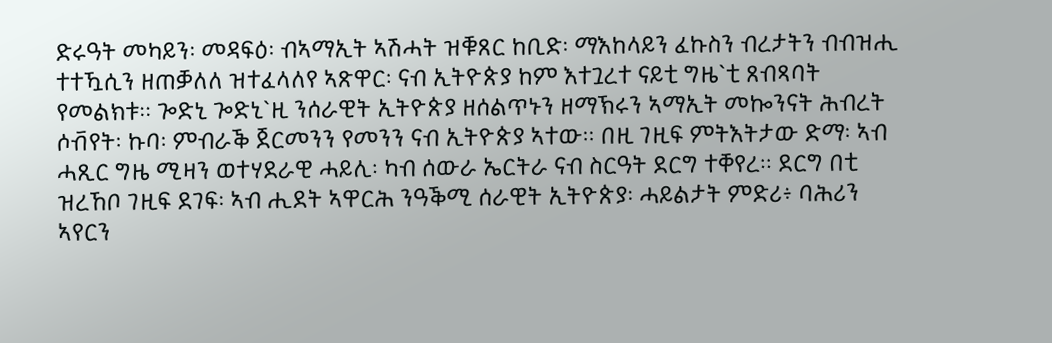ድሩዓት መካይን፡ መዳፍዕ፡ ብኣማኢት ኣሽሓት ዝቑጸር ከቢድ፡ ማእከላይን ፈኩስን ብረታትን ብብዝሒ ተተዃሲን ዘጠቓለለ ዝተፈላለየ ኣጽዋር፡ ናብ ኢትዮጵያ ከም እተጓረተ ናይቲ ግዜ`ቲ ጸብጻባት የመልክቱ። ጐድኒ ጐድኒ`ዚ ንሰራዊት ኢትዮጵያ ዘሰልጥኑን ዘማኽሩን ኣማኢት መኰንናት ሕብረት ሶቭየት፡ ኩባ፡ ምብራቕ ጀርመንን የመንን ናብ ኢትዮጵያ ኣተው። በዚ ገዚፍ ምትእትታው ድማ፡ ኣብ ሓጺር ግዜ ሚዛን ወተሃደራዊ ሓይሊ፡ ካብ ሰውራ ኤርትራ ናብ ስርዓት ደርግ ተቐየረ። ደርግ በቲ ዝረኸቦ ገዚፍ ደገፍ፡ ኣብ ሒደት ኣዋርሕ ንዓቕሚ ሰራዊት ኢትዮጵያ፡ ሓይልታት ምድሪ፥ ባሕሪን ኣየርን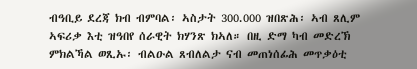ብዓቢይ ደረጃ ክብ ብምባል፡ ኣስታት 300.000 ዝበጽሕ፡ ኣብ ጸሊም ኣፍሪቃ እቲ ዝዓበየ ሰራዊት ክሃንጽ ክኣለ። በዚ ድማ ካብ መድረኽ ምክልኻል ወጺኡ፡ ብልዑል ጸብለልታ ናብ መጠነሰፊሕ መጥቃዕቲ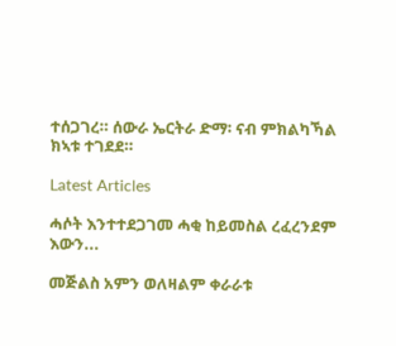ተሰጋገረ። ሰውራ ኤርትራ ድማ፡ ናብ ምክልካኻል ክኣቱ ተገደደ።

Latest Articles

ሓሶት እንተተደጋገመ ሓቂ ከይመስል ረፈረንደም እውን...

መጅልስ አምን ወለዛልም ቀራራቱ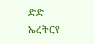ድድ ኤረትርየ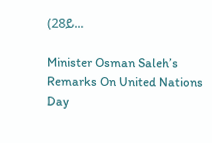(28ይ...

Minister Osman Saleh’s Remarks On United Nations Day